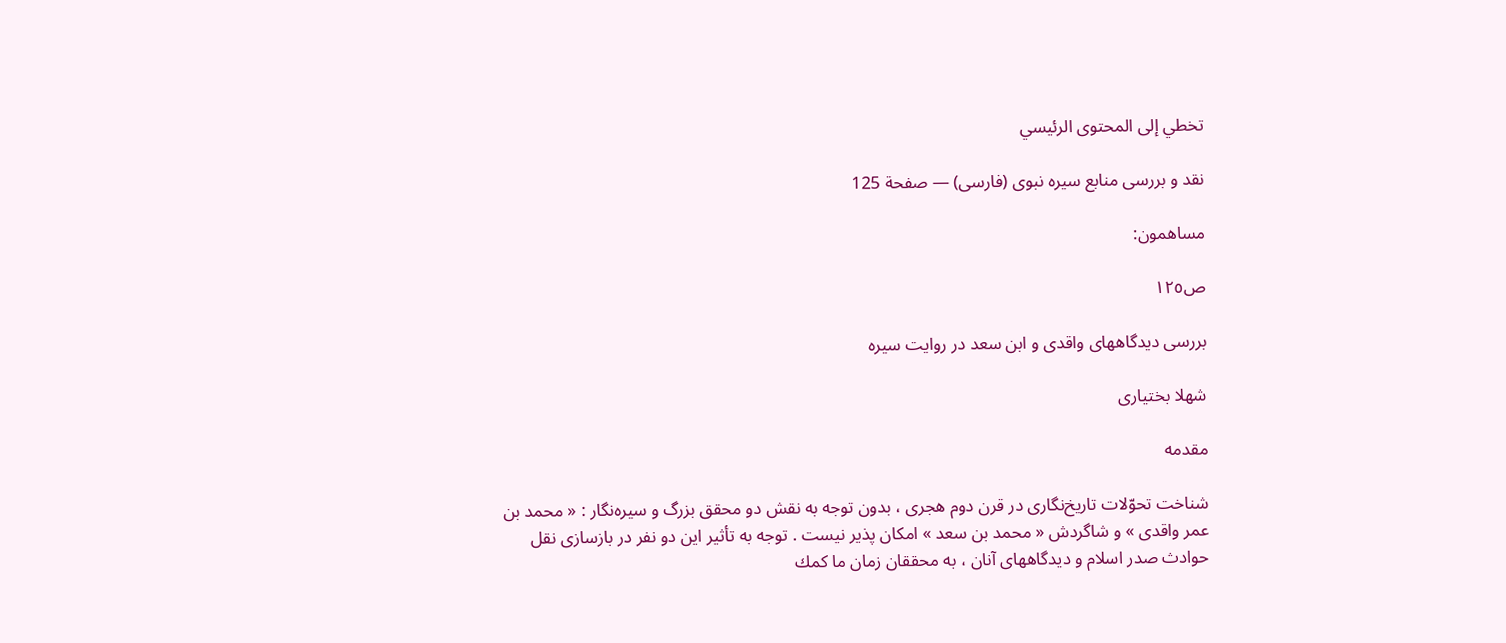تخطي إلى المحتوى الرئيسي

نقد و بررسى منابع سيره نبوى (فارسى) — صفحة 125

مساهمون:

ص١٢٥

بررسى ديدگاههاى واقدى و ابن سعد در روايت سيره

شهلا بختيارى

مقدمه

شناخت تحوّلات تاريخ‌نگارى در قرن دوم هجرى ، بدون توجه به نقش دو محقق بزرگ و سيره‌نگار : « محمد بن عمر واقدى » و شاگردش « محمد بن سعد » امكان پذير نيست . توجه به تأثير اين دو نفر در بازسازى نقل حوادث صدر اسلام و ديدگاههاى آنان ، به محققان زمان ما كمك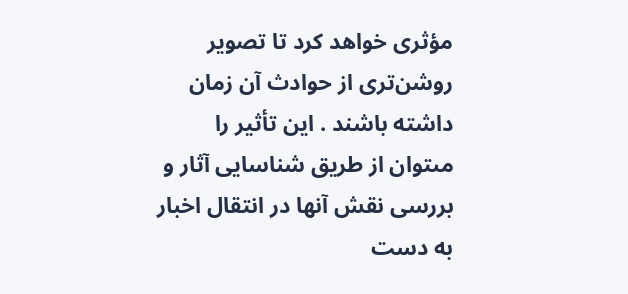مؤثرى خواهد كرد تا تصوير روشن‌ترى از حوادث آن زمان داشته باشند . اين تأثير را مىتوان از طريق شناسايى آثار و بررسى نقش آنها در انتقال اخبار به دست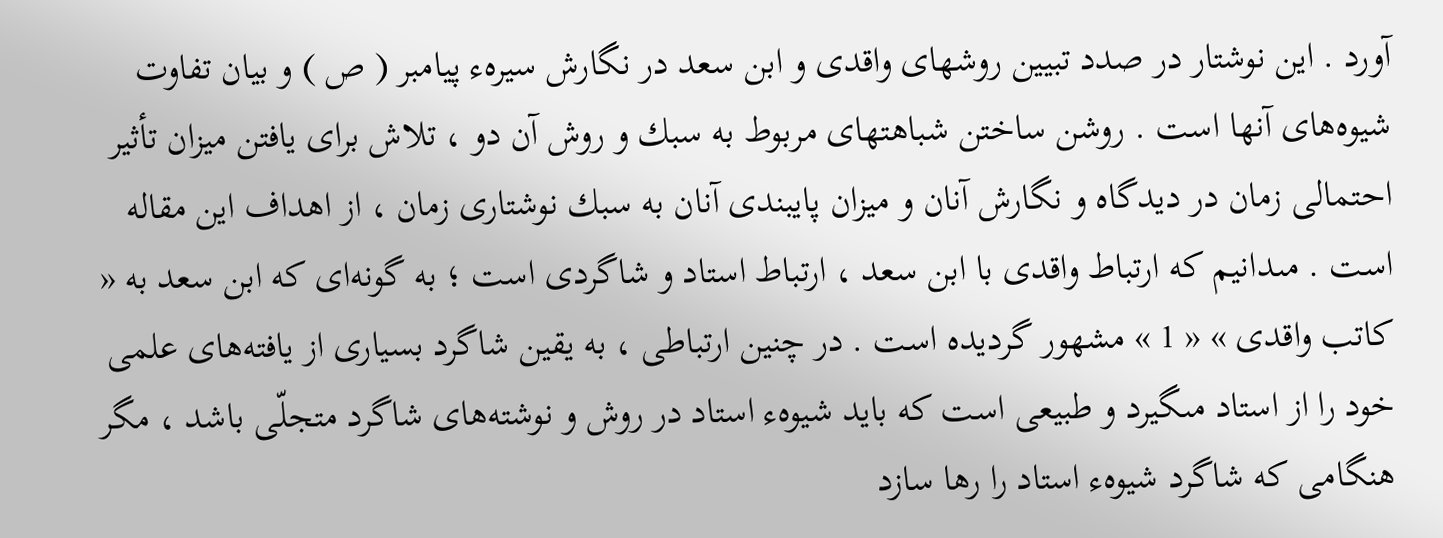آورد . اين نوشتار در صدد تبيين روشهاى واقدى و ابن سعد در نگارش سيرهء پيامبر ( ص ) و بيان تفاوت شيوه‌هاى آنها است . روشن ساختن شباهتهاى مربوط به سبك و روش آن دو ، تلاش براى يافتن ميزان تأثير احتمالى زمان در ديدگاه و نگارش آنان و ميزان پايبندى آنان به سبك نوشتارى زمان ، از اهداف اين مقاله است . مىدانيم كه ارتباط واقدى با ابن سعد ، ارتباط استاد و شاگردى است ؛ به گونه‌اى كه ابن سعد به « كاتب واقدى » « 1 » مشهور گرديده است . در چنين ارتباطى ، به يقين شاگرد بسيارى از يافته‌هاى علمى خود را از استاد مىگيرد و طبيعى است كه بايد شيوهء استاد در روش و نوشته‌هاى شاگرد متجلّى باشد ، مگر هنگامى كه شاگرد شيوهء استاد را رها سازد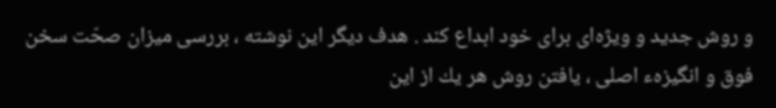و روش جديد و ويژه‌اى براى خود ابداع كند . هدف ديگر اين نوشته ، بررسى ميزان صحّت سخن فوق و انگيزهء اصلى ، يافتن روش هر يك از اين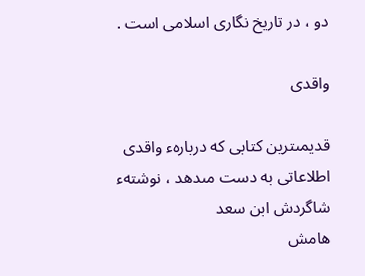دو ، در تاريخ نگارى اسلامى است .

واقدى

قديمىترين كتابى كه دربارهء واقدى اطلاعاتى به دست مىدهد ، نوشتهء شاگردش ابن سعد
هامش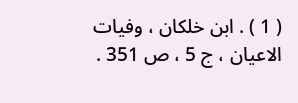( 1 ) . ابن خلكان ، وفيات الاعيان ، ج 5 ، ص 351 .